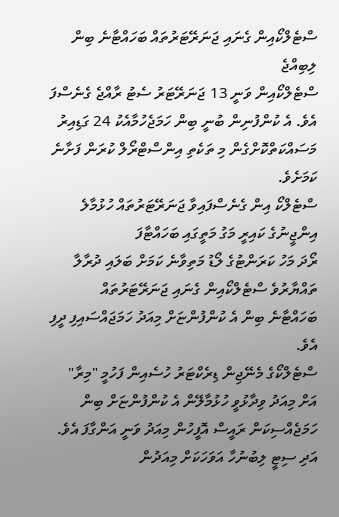ސްޓެލްކޯއިން ގެނައި ޖަނަރޭޓަރުތައް ބަހައްޓާނެ ބިން ލިބިއްޖެ
ސްޓެލްކޯއިން ވަނީ 13 ޖަނަރޭޓަރު ސެޓު ރާއްޖެ ގެނެސްފަ އެވެ. އެ ކުންފުނިން ބުނީ ބިން ހަމަޖެހުމާއެކު 24 ގަޑިއިރު މަސައްކަތްކޮށްގެން މި ތަކެތި އިންސްޓްރޯލް ކުރަން ފަށާނެ ކަމަށެވެ.
ސްޓެލްކޯ އިން ގެނެސްފައިވާ ޖަނަރޭޓަރުތައް ހުޅުމާލެ އިންޖީނުގެ ކައިރީ މަގު މަތީގައި ބަހައްޓާފަ
ރޯދަ މަހު ކަރަންޓުގެ ލޯޑު މަތިވާނެ ކަމަށް ބަލައި ދުރާލާ ތައްޔާރުވެ ސްޓެލްކޯއިން ގެނައި ޖަނަރޭޓަރުތައް ބަހައްޓާނެ ބިން އެ ކުންފުންޏަށް މިއަދު ހަމަޖައްސައިފި ދީފި އެވެ.
ސްޓެލްކޯގެ މެނޭޖިން ޑިރެކްޓަރު ހުސެއިން ފަހުމީ "މިރާ" އަށް މިއަދު ވިދާޅުވީ ހުޅުމާލޭން އެ ކުންފުންޏަށް ބިން ހަމަޖެއްސިކަން ރައީސް އޮފީހުން މިއަދު ވަނީ އަންގާފަ އެވެ. އަދި ސިޓީ ލިބުނުހާ އަވަހަކަށް މިއަދުން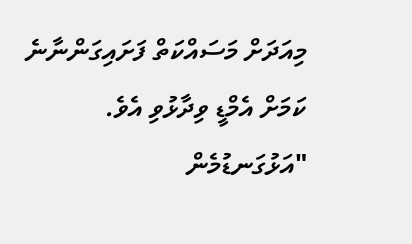މިއަދަށް މަސައްކަތް ފަށައިގަންނާނެ ކަމަށް އެމްޑީ ވިދާޅުވި އެވެ.
"އަޅުގަނޑުމެން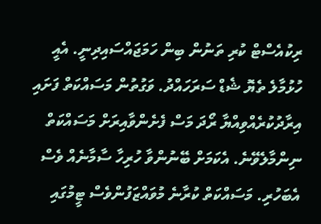ރިކުއެސްޓް ކުރި ތަނުން ބިން ހަމަޖައްސައިދިނީ. އެއީ ހުޅުމާލެ ތެޔޮ ޝެޑް ސަރަހައްދު. ވަގުތުން މަސައްކަތް ފަށައި އިރާދުކުރެއްވިއްޔާ ރޯދަ މަސް ފެށެންވާއިރަށް މަސައްކަތް ނިންމާލެވޭނެ. އެކަމަށް ބޭނުންވާ ހުރިހާ ސާމާނެއް ވެސް އެބަހުރި. މަސައްކަތް ކުރާނެ މުވައްޒަފުންވެސް ޓީމުގައި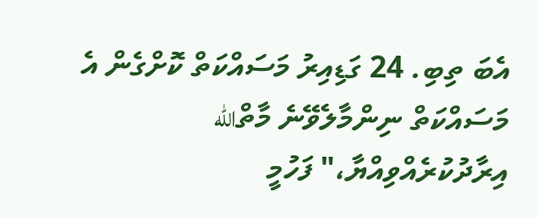އެބަ ތިބި. 24 ގަޑިއިރު މަސައްކަތް ކޮށްގެން އެ މަސައްކަތް ނިންމާލެވޭނެ މާތްالله އިރާދުކުރެއްވިއްޔާ،" ފަހުމީ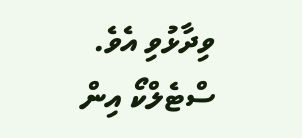ވިދާޅުވި އެވެ.
ސްޓެލްކޯ އިން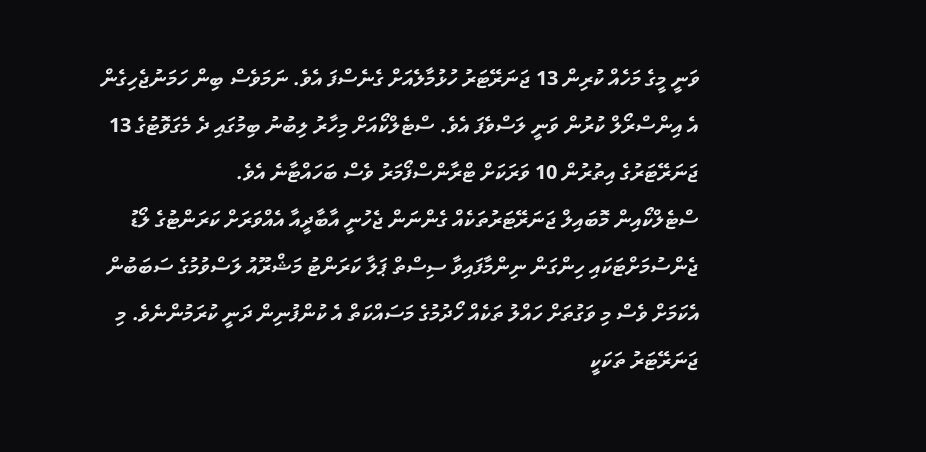ވަނީ މީގެ މަހެއް ކުރިން 13 ޖަނަރޭޓަރު ހުޅުމާލެއަށް ގެނެސްފަ އެވެ. ނަމަވެސް ބިން ހަމަނުޖެހިގެން އެ އިންސްރޯލް ކުރުން ވަނީ ލަސްވެފަ އެވެ. ސްޓެލްކޯއަށް މިހާރު ލިބުނު ބިމުގައި ދެ މެގަވޮޓުގެ 13 ޖަނަރޭޓަރުގެ އިތުރުން 10 ވަރަކަށް ޓްރާންސްފޯމަރު ވެސް ބަހައްޓާނެ އެވެ.
ސްޓެލްކޯއިން މޮބައިލް ޖަނަރޭޓަރުތަކެއް ގެންނަން ޖެހުނީ އާބާދީއާ އެއްވަރަށް ކަރަންޓުގެ ލޯޑު ޖެންސުމަށްޓަކައި ހިންގަން ނިންމާފައިވާ ސިސްތް ޕަލާ ކަރަންޓު މަޝްރޫއު ލަސްވުމުގެ ސަބަބުން އެކަމަށް ވެސް މި ވަގުތަށް ހައްލު ތަކެއް ހޯދުމުގެ މަސައްކަތް އެ ކުންފުނިން ދަނީ ކުރަމުންނެވެ. މި ޖަނަރޭޓަރު ތަކަކީ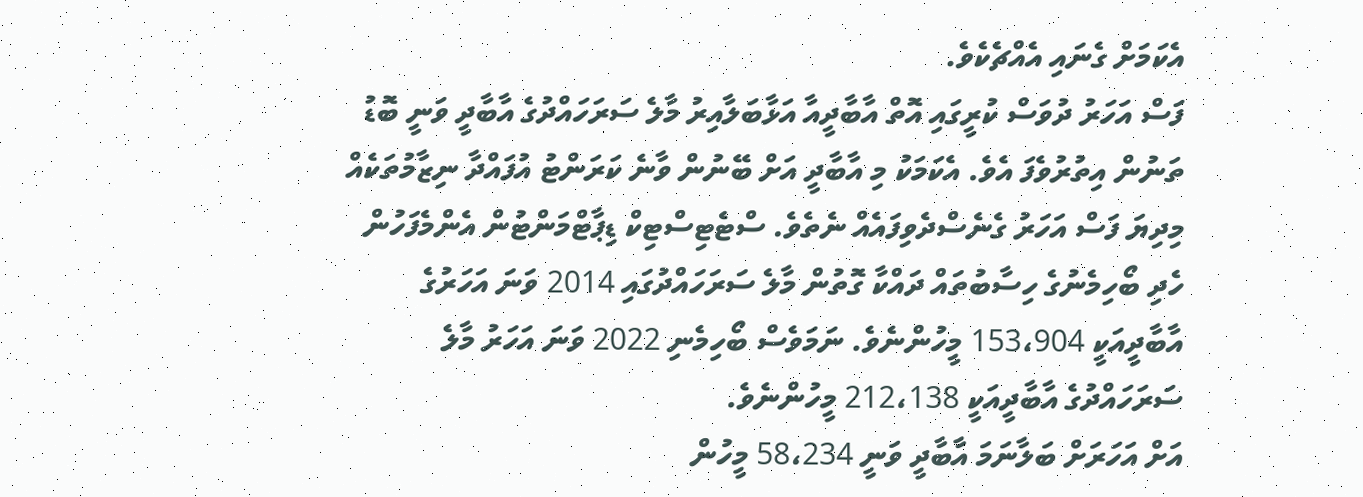އެކަމަށް ގެނައި އެއްޗެކެވެ.
ފަސް އަހަރު ދުވަސް ކުރީގައި އޮތް އާބާދީއާ އަޅާބަލާއިރު މާލެ ސަރަހައްދުގެ އާބާދީ ވަނީ ބޮޑު ތަނުން އިތުރުވެފަ އެވެ. އެކަމަކު މި އާބާދީ އަށް ބޭނުން ވާނެ ކަރަންޓު އުފައްދާ ނިޒާމުތަކެއް މިދިޔަ ފަސް އަހަރު ގެނެސްދެވިފައެއް ނެތެވެ. ސްޓެޓިސްޓިކް ޑިޕާޓްމަންޓުން އެންމެފަހުން ހެދި ބޯހިމެނުގެ ހިސާބުތައް ދައްކާ ގޮތުން މާލެ ސަރަހައްދުގައި 2014 ވަނަ އަހަރުގެ އާބާދީއަކީ 153،904 މީހުންނެވެ. ނަމަވެސް ބޯހިމެނި 2022 ވަނަ އަހަރު މާލެ ސަރަހައްދުގެ އާބާދީއަކީ 212،138 މީހުންނެވެ.
އަށް އަހަރަށް ބަލާނަމަ އާބާދީ ވަނީ 58،234 މީހުން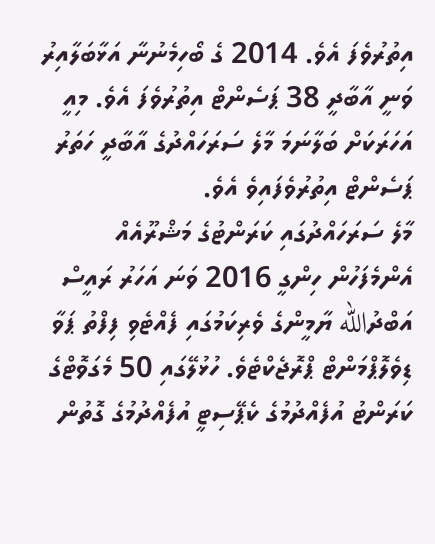އިތުރުވެފަ އެވެ. 2014 ގެ ބޯހިމެނުނާ އަޅާބަލާއިރު ވަނީ އާބާދީ 38 ޕަސެންޓް އިތުރުވެފަ އެވެ. މިއީ އަހަރަކަށް ބަލާނަމަ މާލެ ސަރަހައްދުގެ އާބާދީ ހަތަރު ޕަސެންޓް އިތުރުވެފައިވެ އެވެ.
މާލެ ސަރަހައްދުގައި ކަރަންޓުގެ މަޝްރޫއެއް އެންމެފަހުން ހިންގީ 2016 ވަނަ އަހަރު ރައީސް އަބްދުالله ޔާމީންގެ ވެރިކަމުގައި ފެއްޓެވި ފިފްތު ޕަވާ ޑިވެލޮޕްމަންޓް ޕްރޮޖެކްޓެވެ. ހުޅުލޭގައި 50 މެގަވޮޓްގެ ކަރަންޓު އުފެއްދުމުގެ ކެޕޭސިޓީ އުފެއްދުމުގެ ގޮތުން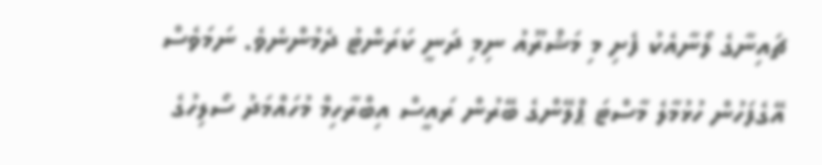ޗައިނާގެ ލޯނާއެކު ފެށި މި މަޝްރޫއު ނިމި ދަނީ ކަރަންޓު ދެމުންނެވެ. ނަމަވެސް އޭގެފަހުން ހުޅުމާލެ މާސްޓަ ޕްލޭންގެ ބޭރުން ރައީސް އިބްރާހިމް މުހައްމަދު ސޯލިހުގެ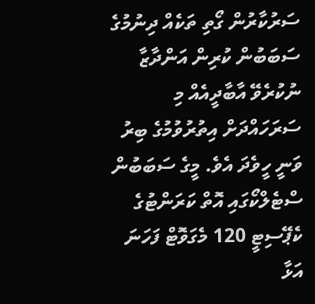ސަރުކާރުން ގޯތި ތަކެއް ދިނުމުގެ ސަބަބުން ކުރިން އަންދާޒާ ނުކުރެވޭ އާބާދީއެއް މި ސަރަހައްދަށް އިތުރުވުމުގެ ބިރު ވަނީ ހީވެދަ އެވެ. މީގެ ސަބަބުން ސްޓެލްކޯގައި އޮތް ކަރަންޓުގެ ކެޕޭސިޓީ 120 މެގަވޮޓް ފަހަނަ އަޅާ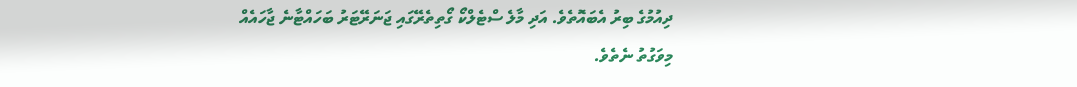ދިއުމުގެ ބިރު އެބައޮތެވެ. އަދި މާލެ ސްޓެލްކޯ ގޯތިތެރޭގައި ޖަނަރޭޓަރު ބަހައްޓާނެ ޖާހައެއް މިވަގުތު ނެތެވެ.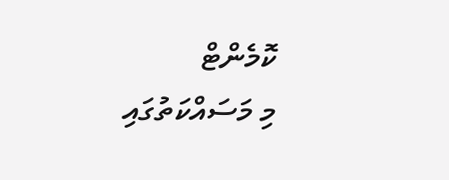ކޮމެންޓް
މި މަސައްކަތުގައި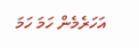އަހަރެމެން ހަމަ ހަމަ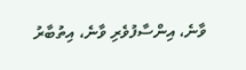ވާނެ، އިންސާފުވެރި ވާނެ، އިތުބާރު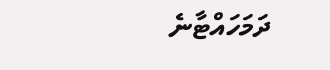ދަމަހައްޓާނެ